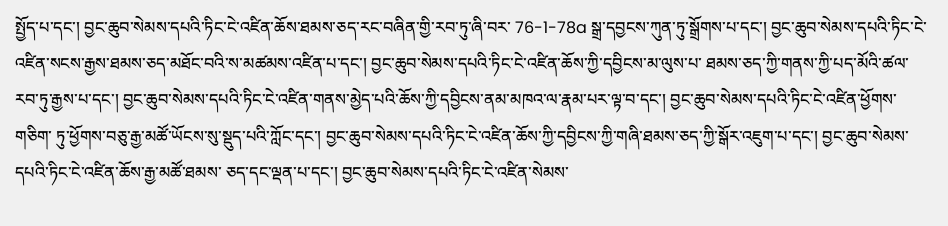སྤྱོད་པ་དང་། བྱང་ཆུབ་སེམས་དཔའི་ཏིང་ངེ་འཛིན་ཆོས་ཐམས་ཅད་རང་བཞིན་གྱི་རབ་ཏུ་ཞི་བར་ 76-1-78a སྒྲ་དབྱངས་ཀུན་ཏུ་སྒྲོགས་པ་དང་། བྱང་ཆུབ་སེམས་དཔའི་ཏིང་ངེ་འཛིན་སངས་རྒྱས་ཐམས་ཅད་མཐོང་བའི་ས་མཚམས་འཛིན་པ་དང་། བྱང་ཆུབ་སེམས་དཔའི་ཏིང་ངེ་འཛིན་ཆོས་ཀྱི་དབྱིངས་མ་ལུས་པ་ ཐམས་ཅད་ཀྱི་གནས་ཀྱི་པད་མོའི་ཚལ་རབ་ཏུ་རྒྱས་པ་དང་། བྱང་ཆུབ་སེམས་དཔའི་ཏིང་ངེ་འཛིན་གནས་མྱེད་པའི་ཆོས་ཀྱི་དབྱིངས་ནམ་མཁའ་ལ་རྣམ་པར་ལྟ་བ་དང་། བྱང་ཆུབ་སེམས་དཔའི་ཏིང་ངེ་འཛིན་ཕྱོགས་གཅིག་ ཏུ་ཕྱོགས་བཅུ་རྒྱ་མཚོ་ཡོངས་སུ་སྡུད་པའི་ཀློང་དང་། བྱང་ཆུབ་སེམས་དཔའི་ཏིང་ངེ་འཛིན་ཆོས་ཀྱི་དབྱིངས་ཀྱི་གཞི་ཐམས་ཅད་ཀྱི་སྒོར་འཇུག་པ་དང་། བྱང་ཆུབ་སེམས་དཔའི་ཏིང་ངེ་འཛིན་ཆོས་རྒྱ་མཚོ་ཐམས་ ཅད་དང་ལྡན་པ་དང་། བྱང་ཆུབ་སེམས་དཔའི་ཏིང་ངེ་འཛིན་སེམས་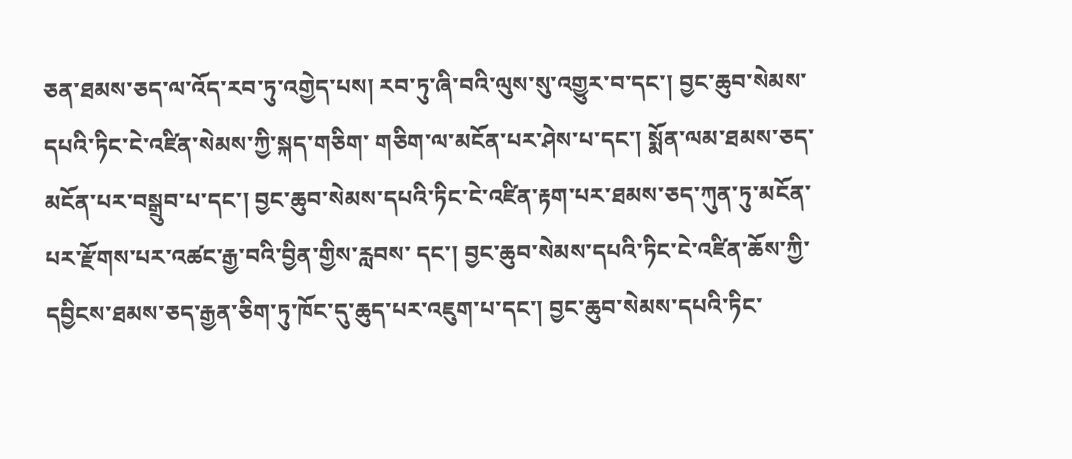ཅན་ཐམས་ཅད་ལ་འོད་རབ་ཏུ་འགྱེད་པས། རབ་ཏུ་ཞི་བའི་ལུས་སུ་འགྱུར་བ་དང་། བྱང་ཆུབ་སེམས་དཔའི་ཏིང་ངེ་འཛིན་སེམས་ཀྱི་སྐད་གཅིག་ གཅིག་ལ་མངོན་པར་ཤེས་པ་དང་། སྨོན་ལམ་ཐམས་ཅད་མངོན་པར་བསྒྲུབ་པ་དང་། བྱང་ཆུབ་སེམས་དཔའི་ཏིང་ངེ་འཛིན་རྟག་པར་ཐམས་ཅད་ཀུན་ཏུ་མངོན་པར་རྫོགས་པར་འཚང་རྒྱ་བའི་བྱིན་གྱིས་རླབས་ དང་། བྱང་ཆུབ་སེམས་དཔའི་ཏིང་ངེ་འཛིན་ཆོས་ཀྱི་དབྱིངས་ཐམས་ཅད་རྒྱན་ཅིག་ཏུ་ཁོང་དུ་ཆུད་པར་འཇུག་པ་དང་། བྱང་ཆུབ་སེམས་དཔའི་ཏིང་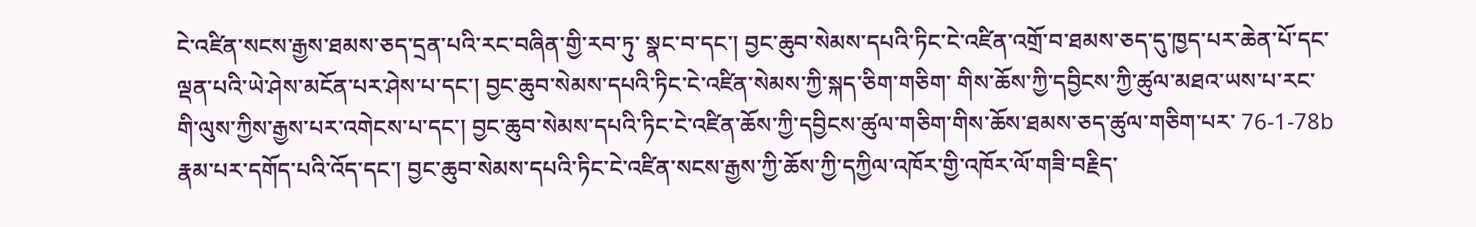ངེ་འཛིན་སངས་རྒྱས་ཐམས་ཅད་དྲན་པའི་རང་བཞིན་གྱི་རབ་ཏུ་ སྣང་བ་དང་། བྱང་ཆུབ་སེམས་དཔའི་ཏིང་ངེ་འཛིན་འགྲོ་བ་ཐམས་ཅད་དུ་ཁྱད་པར་ཆེན་པོ་དང་ལྡན་པའི་ཡེ་ཤེས་མངོན་པར་ཤེས་པ་དང་། བྱང་ཆུབ་སེམས་དཔའི་ཏིང་ངེ་འཛིན་སེམས་ཀྱི་སྐད་ཅིག་གཅིག་ གིས་ཆོས་ཀྱི་དབྱིངས་ཀྱི་ཚུལ་མཐའ་ཡས་པ་རང་གི་ལུས་ཀྱིས་རྒྱས་པར་འགེངས་པ་དང་། བྱང་ཆུབ་སེམས་དཔའི་ཏིང་ངེ་འཛིན་ཆོས་ཀྱི་དབྱིངས་ཚུལ་གཅིག་གིས་ཆོས་ཐམས་ཅད་ཚུལ་གཅིག་པར་ 76-1-78b རྣམ་པར་དགོད་པའི་འོད་དང་། བྱང་ཆུབ་སེམས་དཔའི་ཏིང་ངེ་འཛིན་སངས་རྒྱས་ཀྱི་ཆོས་ཀྱི་དཀྱིལ་འཁོར་གྱི་འཁོར་ལོ་གཟི་བརྗིད་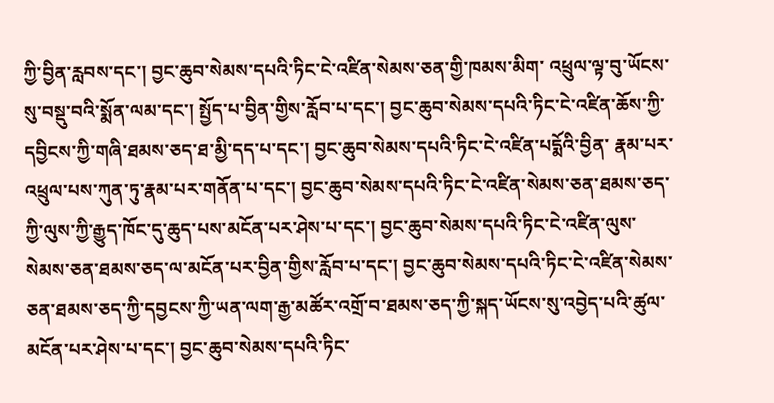ཀྱི་བྱིན་རླབས་དང་། བྱང་ཆུབ་སེམས་དཔའི་ཏིང་ངེ་འཛིན་སེམས་ཅན་གྱི་ཁམས་མིག་ འཕྲུལ་ལྟ་བུ་ཡོངས་སུ་བསྡུ་བའི་སྨོན་ལམ་དང་། སྤྱོད་པ་བྱིན་གྱིས་རློབ་པ་དང་། བྱང་ཆུབ་སེམས་དཔའི་ཏིང་ངེ་འཛིན་ཆོས་ཀྱི་དབྱིངས་ཀྱི་གཞི་ཐམས་ཅད་ཐ་མྱི་དད་པ་དང་། བྱང་ཆུབ་སེམས་དཔའི་ཏིང་ངེ་འཛིན་པདྨོའི་བྱིན་ རྣམ་པར་འཕྲུལ་པས་ཀུན་ཏུ་རྣམ་པར་གནོན་པ་དང་། བྱང་ཆུབ་སེམས་དཔའི་ཏིང་ངེ་འཛིན་སེམས་ཅན་ཐམས་ཅད་ཀྱི་ལུས་ཀྱི་རྒྱུད་ཁོང་དུ་ཆུད་པས་མངོན་པར་ཤེས་པ་དང་། བྱང་ཆུབ་སེམས་དཔའི་ཏིང་ངེ་འཛིན་ལུས་ སེམས་ཅན་ཐམས་ཅད་ལ་མངོན་པར་བྱིན་གྱིས་རློབ་པ་དང་། བྱང་ཆུབ་སེམས་དཔའི་ཏིང་ངེ་འཛིན་སེམས་ཅན་ཐམས་ཅད་ཀྱི་དབྱངས་ཀྱི་ཡན་ལག་རྒྱ་མཚོར་འགྲོ་བ་ཐམས་ཅད་ཀྱི་སྐད་ཡོངས་སུ་འབྱེད་པའི་ཚུལ་ མངོན་པར་ཤེས་པ་དང་། བྱང་ཆུབ་སེམས་དཔའི་ཏིང་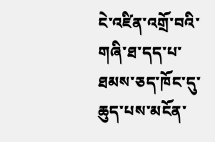ངེ་འཛིན་འགྲོ་བའི་གཞི་ཐ་དད་པ་ཐམས་ཅད་ཁོང་དུ་ཆུད་པས་མངོན་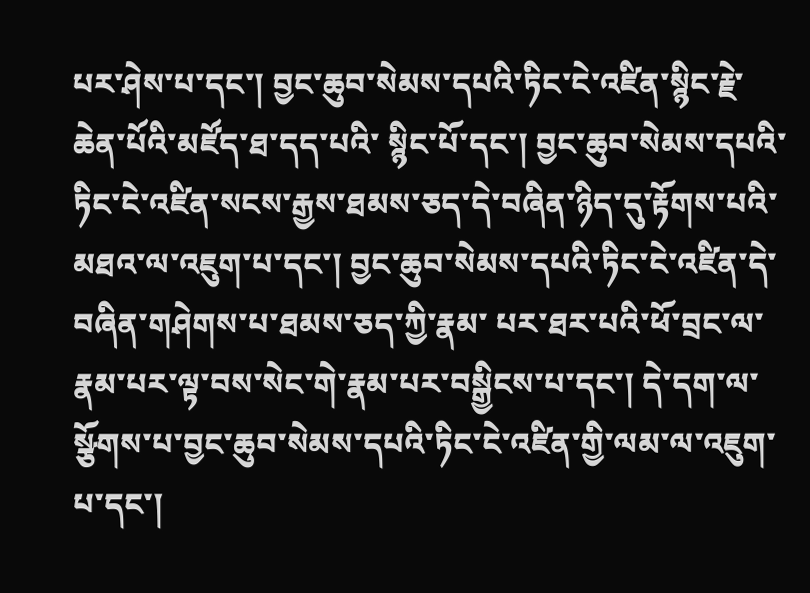པར་ཤེས་པ་དང་། བྱང་ཆུབ་སེམས་དཔའི་ཏིང་ངེ་འཛིན་སྙིང་རྗེ་ཆེན་པོའི་མཛོད་ཐ་དད་པའི་ སྙིང་པོ་དང་། བྱང་ཆུབ་སེམས་དཔའི་ཏིང་ངེ་འཛིན་སངས་རྒྱས་ཐམས་ཅད་དེ་བཞིན་ཉིད་དུ་རྟོགས་པའི་མཐའ་ལ་འཇུག་པ་དང་། བྱང་ཆུབ་སེམས་དཔའི་ཏིང་ངེ་འཛིན་དེ་བཞིན་གཤེགས་པ་ཐམས་ཅད་ཀྱི་རྣམ་ པར་ཐར་པའི་ཕོ་བྲང་ལ་རྣམ་པར་ལྟ་བས་སེང་གེ་རྣམ་པར་བསྒྱིངས་པ་དང་། དེ་དག་ལ་སྩོགས་པ་བྱང་ཆུབ་སེམས་དཔའི་ཏིང་ངེ་འཛིན་གྱི་ལམ་ལ་འཇུག་པ་དང་།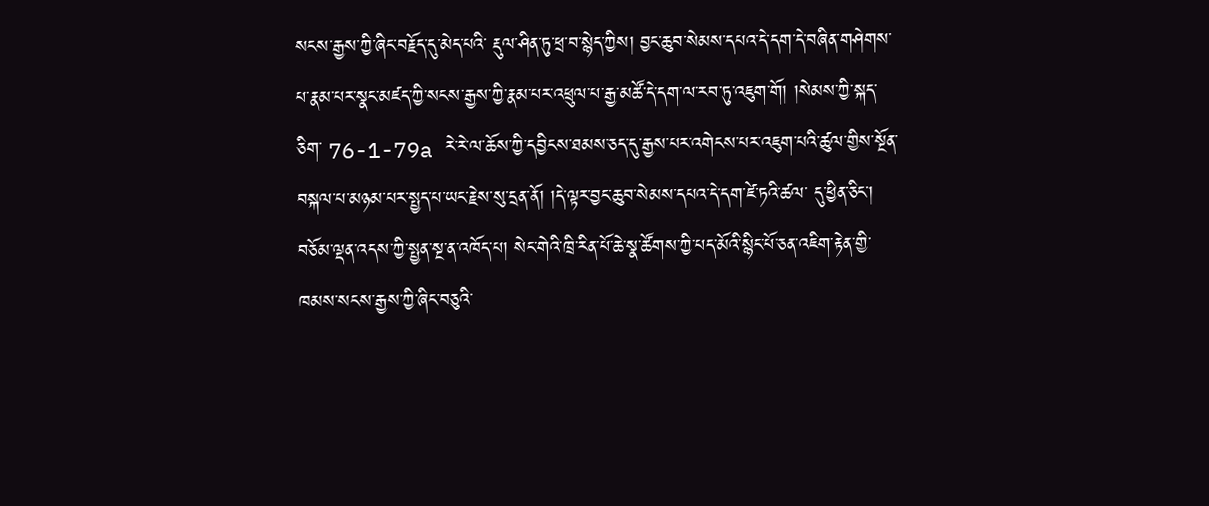སངས་རྒྱས་ཀྱི་ཞིང་བརྗོད་དུ་མེད་པའི་ རྡུལ་ཤིན་ཏུ་ཕྲ་བ་སྙེད་ཀྱིས། བྱང་ཆུབ་སེམས་དཔའ་དེ་དག་དེ་བཞིན་གཤེགས་པ་རྣམ་པར་སྣང་མཛད་ཀྱི་སངས་རྒྱས་ཀྱི་རྣམ་པར་འཕྲུལ་པ་རྒྱ་མཚོ་དེ་དག་ལ་རབ་ཏུ་འཇུག་གོ། །སེམས་ཀྱི་སྐད་ཅིག་ 76-1-79a རེ་རེ་ལ་ཆོས་ཀྱི་དབྱིངས་ཐམས་ཅད་དུ་རྒྱས་པར་འགེངས་པར་འཇུག་པའི་ཚུལ་གྱིས་སྔོན་བསྐལ་པ་མཉམ་པར་སྤྱད་པ་ཡང་རྗེས་སུ་དྲན་ནོ། །དེ་ལྟར་བྱང་ཆུབ་སེམས་དཔའ་དེ་དག་ཛེ་ཏའི་ཚལ་ དུ་ཕྱིན་ཅིང་། བཅོམ་ལྡན་འདས་ཀྱི་སྤྱན་སྔ་ན་འཁོད་པ། སེང་གེའི་ཁྲི་རིན་པོ་ཆེ་སྣ་ཚོགས་ཀྱི་པད་མོའི་སྙིང་པོ་ཅན་འཇིག་རྟེན་གྱི་ཁམས་སངས་རྒྱས་ཀྱི་ཞིང་བཅུའི་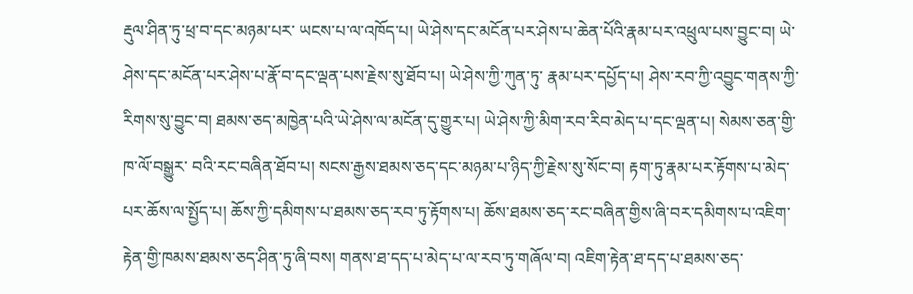རྡུལ་ཤིན་ཏུ་ཕྲ་བ་དང་མཉམ་པར་ ཡངས་པ་ལ་འཁོད་པ། ཡེ་ཤེས་དང་མངོན་པར་ཤེས་པ་ཆེན་པོའི་རྣམ་པར་འཕྲུལ་པས་བྱུང་བ། ཡེ་ཤེས་དང་མངོན་པར་ཤེས་པ་རྣོ་བ་དང་ལྡན་པས་རྗེས་སུ་ཐོབ་པ། ཡེ་ཤེས་ཀྱི་ཀུན་ཏུ་ རྣམ་པར་དཔྱོད་པ། ཤེས་རབ་ཀྱི་འབྱུང་གནས་ཀྱི་རིགས་སུ་བྱུང་བ། ཐམས་ཅད་མཁྱེན་པའི་ཡེ་ཤེས་ལ་མངོན་དུ་གྱུར་པ། ཡེ་ཤེས་ཀྱི་མིག་རབ་རིབ་མེད་པ་དང་ལྡན་པ། སེམས་ཅན་གྱི་ཁ་ལོ་བསྒྱུར་ བའི་རང་བཞིན་ཐོབ་པ། སངས་རྒྱས་ཐམས་ཅད་དང་མཉམ་པ་ཉིད་ཀྱི་རྗེས་སུ་སོང་བ། རྟག་ཏུ་རྣམ་པར་རྟོགས་པ་མེད་པར་ཆོས་ལ་སྤྱོད་པ། ཆོས་ཀྱི་དམིགས་པ་ཐམས་ཅད་རབ་ཏུ་རྟོགས་པ། ཆོས་ཐམས་ཅད་རང་བཞིན་གྱིས་ཞི་བར་དམིགས་པ་འཇིག་རྟེན་གྱི་ཁམས་ཐམས་ཅད་ཤིན་ཏུ་ཞི་བས། གནས་ཐ་དད་པ་མེད་པ་ལ་རབ་ཏུ་གཞོལ་བ། འཇིག་རྟེན་ཐ་དད་པ་ཐམས་ཅད་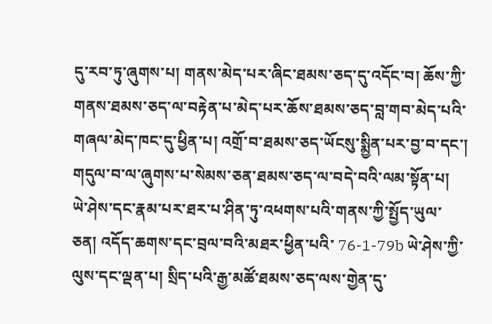དུ་རབ་ཏུ་ཞུགས་པ། གནས་མེད་པར་ཞིང་ཐམས་ཅད་དུ་འདོང་བ། ཆོས་ཀྱི་གནས་ཐམས་ཅད་ལ་བརྟེན་པ་མེད་པར་ཆོས་ཐམས་ཅད་བླ་གབ་མེད་པའི་གཞལ་མེད་ཁང་དུ་ཕྱིན་པ། འགྲོ་བ་ཐམས་ཅད་ཡོངསུ་སྨྱིན་པར་བྱ་བ་དང་། གདུལ་བ་ལ་ཞུགས་པ་སེམས་ཅན་ཐམས་ཅད་ལ་བདེ་བའི་ལམ་སྟོན་པ། ཡེ་ཤེས་དང་རྣམ་པར་ཐར་པ་ཤིན་ཏུ་འཕགས་པའི་གནས་ཀྱི་སྤྱོད་ཡུལ་ཅན། འདོད་ཆགས་དང་བྲལ་བའི་མཐར་ཕྱིན་པའི་ 76-1-79b ཡེ་ཤེས་ཀྱི་ལུས་དང་ལྡན་པ། སྲིད་པའི་རྒྱ་མཚོ་ཐམས་ཅད་ལས་གྱེན་དུ་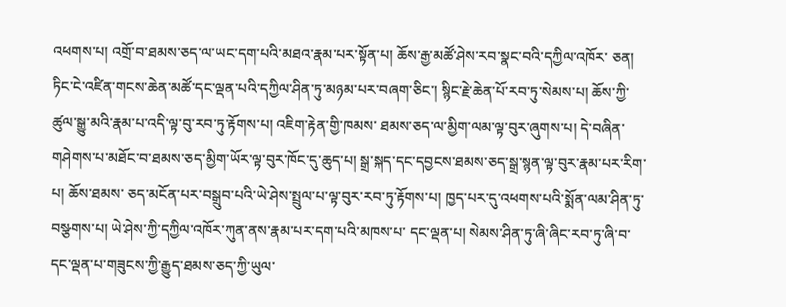འཕགས་པ། འགྲོ་བ་ཐམས་ཅད་ལ་ཡང་དག་པའི་མཐའ་རྣམ་པར་སྟོན་པ། ཆོས་རྒྱ་མཚོ་ཤེས་རབ་སྣང་བའི་དཀྱིལ་འཁོར་ ཅན། ཏིང་ངེ་འཛིན་གངས་ཆེན་མཚོ་དང་ལྡན་པའི་དཀྱིལ་ཤིན་ཏུ་མཉམ་པར་བཞག་ཅིང་། སྙིང་རྗེ་ཆེན་པོ་རབ་ཏུ་སེམས་པ། ཆོས་ཀྱི་ཚུལ་སྒྱུ་མའི་རྣམ་པ་འདི་ལྟ་བུ་རབ་ཏུ་རྟོགས་པ། འཇིག་རྟེན་གྱི་ཁམས་ ཐམས་ཅད་ལ་མྱིག་ལམ་ལྟ་བུར་ཞུགས་པ། དེ་བཞིན་གཤེགས་པ་མཐོང་བ་ཐམས་ཅད་མྱིག་ཡོར་ལྟ་བུར་ཁོང་དུ་ཆུད་པ། སྒྲ་སྐད་དང་དབྱངས་ཐམས་ཅད་སྒྲ་སྙན་ལྟ་བུར་རྣམ་པར་རིག་པ། ཆོས་ཐམས་ ཅད་མངོན་པར་བསྒྲུབ་པའི་ཡེ་ཤེས་སྤྲུལ་པ་ལྟ་བུར་རབ་ཏུ་རྟོགས་པ། ཁྱད་པར་དུ་འཕགས་པའི་སྨོན་ལམ་ཤིན་ཏུ་བསྩགས་པ། ཡེ་ཤེས་ཀྱི་དཀྱིལ་འཁོར་ཀུན་ནས་རྣམ་པར་དག་པའི་མཁས་པ་ དང་ལྡན་པ། སེམས་ཤིན་ཏུ་ཞི་ཞིང་རབ་ཏུ་ཞི་བ་དང་ལྡན་པ་གཟུངས་ཀྱི་རྒྱུད་ཐམས་ཅད་ཀྱི་ཡུལ་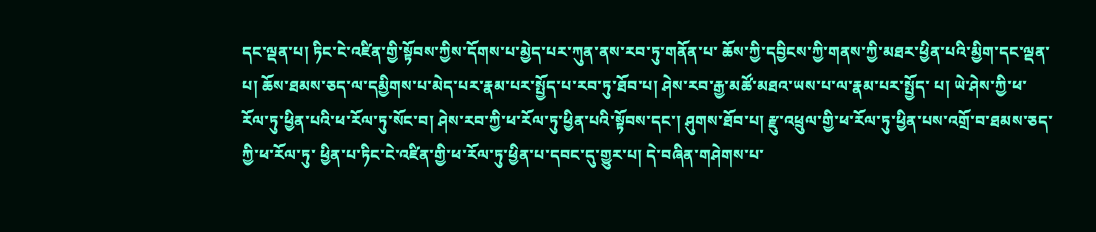དང་ལྡན་པ། ཏིང་ངེ་འཛིན་གྱི་སྟོབས་ཀྱིས་དོགས་པ་མྱེད་པར་ཀུན་ནས་རབ་ཏུ་གནོན་པ་ ཆོས་ཀྱི་དབྱིངས་ཀྱི་གནས་ཀྱི་མཐར་ཕྱིན་པའི་མྱིག་དང་ལྡན་པ། ཆོས་ཐམས་ཅད་ལ་དམྱིགས་པ་མེད་པར་རྣམ་པར་སྤྱོད་པ་རབ་ཏུ་ཐོབ་པ། ཤེས་རབ་རྒྱ་མཚོ་མཐའ་ཡས་པ་ལ་རྣམ་པར་སྤྱོད་ པ། ཡེ་ཤེས་ཀྱི་ཕ་རོལ་ཏུ་ཕྱིན་པའི་ཕ་རོལ་ཏུ་སོང་བ། ཤེས་རབ་ཀྱི་ཕ་རོལ་ཏུ་ཕྱིན་པའི་སྟོབས་དང་། ཤུགས་ཐོབ་པ། རྫུ་འཕྲུལ་གྱི་ཕ་རོལ་ཏུ་ཕྱིན་པས་འགྲོ་བ་ཐམས་ཅད་ཀྱི་ཕ་རོལ་ཏུ་ ཕྱིན་པ་ཏིང་ངེ་འཛིན་གྱི་ཕ་རོལ་ཏུ་ཕྱིན་པ་དབང་དུ་གྱུར་པ། དེ་བཞིན་གཤེགས་པ་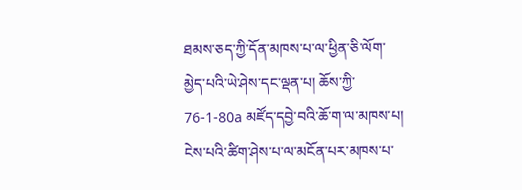ཐམས་ཅད་ཀྱི་དོན་མཁས་པ་ལ་ཕྱིན་ཅི་ལོག་མྱེད་པའི་ཡེ་ཤེས་དང་ལྡན་པ། ཆོས་ཀྱི་ 76-1-80a མཛོད་དབྱེ་བའི་ཆོ་ག་ལ་མཁས་པ། ངེས་པའི་ཚིག་ཤེས་པ་ལ་མངོན་པར་མཁས་པ་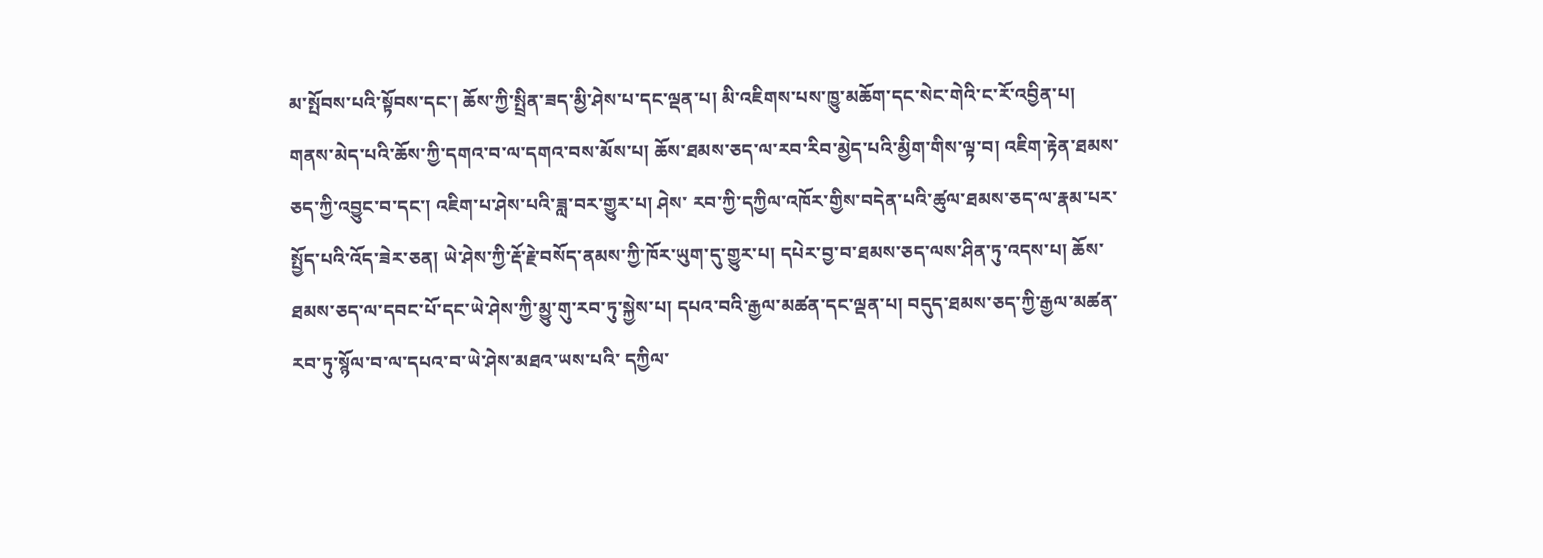མ་སྤོབས་པའི་སྟོབས་དང་། ཆོས་ཀྱི་སྤྲིན་ཟད་མྱི་ཤེས་པ་དང་ལྡན་པ། མི་འཇིགས་པས་ཁྱུ་མཆོག་དང་སེང་གེའི་ང་རོ་འབྱིན་པ། གནས་མེད་པའི་ཆོས་ཀྱི་དགའ་བ་ལ་དགའ་བས་མོས་པ། ཆོས་ཐམས་ཅད་ལ་རབ་རིབ་མྱེད་པའི་མྱིག་གིས་ལྟ་བ། འཇིག་རྟེན་ཐམས་ཅད་ཀྱི་འབྱུང་བ་དང་། འཇིག་པ་ཤེས་པའི་ཟླ་བར་གྱུར་པ། ཤེས་ རབ་ཀྱི་དཀྱིལ་འཁོར་གྱིས་བདེན་པའི་ཚུལ་ཐམས་ཅད་ལ་རྣམ་པར་སྤྱོད་པའི་འོད་ཟེར་ཅན། ཡེ་ཤེས་ཀྱི་རྡོ་རྗེ་བསོད་ནམས་ཀྱི་ཁོར་ཡུག་དུ་གྱུར་པ། དཔེར་བྱ་བ་ཐམས་ཅད་ལས་ཤིན་ཏུ་འདས་པ། ཆོས་ཐམས་ཅད་ལ་དབང་པོ་དང་ཡེ་ཤེས་ཀྱི་མྱུ་གུ་རབ་ཏུ་སྐྱེས་པ། དཔའ་བའི་རྒྱལ་མཚན་དང་ལྡན་པ། བདུད་ཐམས་ཅད་ཀྱི་རྒྱལ་མཚན་རབ་ཏུ་སྙོལ་བ་ལ་དཔའ་བ་ཡེ་ཤེས་མཐའ་ཡས་པའི་ དཀྱིལ་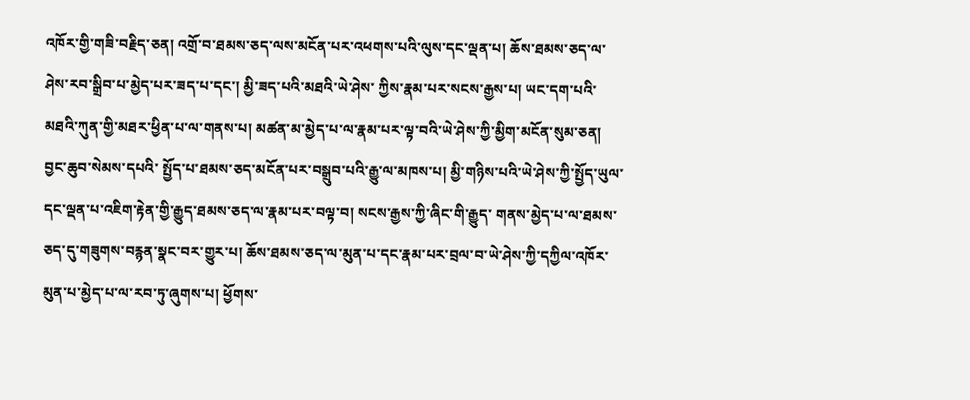འཁོར་གྱི་གཟི་བརྗིད་ཅན། འགྲོ་བ་ཐམས་ཅད་ལས་མངོན་པར་འཕགས་པའི་ལུས་དང་ལྡན་པ། ཆོས་ཐམས་ཅད་ལ་ཤེས་རབ་སྒྲིབ་པ་མྱེད་པར་ཟད་པ་དང་། མྱི་ཟད་པའི་མཐའི་ཡེ་ཤེས་ ཀྱིས་རྣམ་པར་སངས་རྒྱས་པ། ཡང་དག་པའི་མཐའི་ཀུན་གྱི་མཐར་ཕྱིན་པ་ལ་གནས་པ། མཚན་མ་མྱེད་པ་ལ་རྣམ་པར་ལྟ་བའི་ཡེ་ཤེས་ཀྱི་མྱིག་མངོན་སུམ་ཅན། བྱང་ཆུབ་སེམས་དཔའི་ སྤྱོད་པ་ཐམས་ཅད་མངོན་པར་བསྒྲུབ་པའི་རྒྱུ་ལ་མཁས་པ། མྱི་གཉིས་པའི་ཡེ་ཤེས་ཀྱི་སྤྱོད་ཡུལ་དང་ལྡན་པ་འཇིག་རྟེན་གྱི་རྒྱུད་ཐམས་ཅད་ལ་རྣམ་པར་བལྟ་བ། སངས་རྒྱས་ཀྱི་ཞིང་གི་རྒྱུད་ གནས་མྱེད་པ་ལ་ཐམས་ཅད་དུ་གཟུགས་བརྙན་སྣང་བར་གྱུར་པ། ཆོས་ཐམས་ཅད་ལ་མུན་པ་དང་རྣམ་པར་བྲལ་བ་ཡེ་ཤེས་ཀྱི་དཀྱིལ་འཁོར་མུན་པ་མྱེད་པ་ལ་རབ་ཏུ་ཞུགས་པ། ཕྱོགས་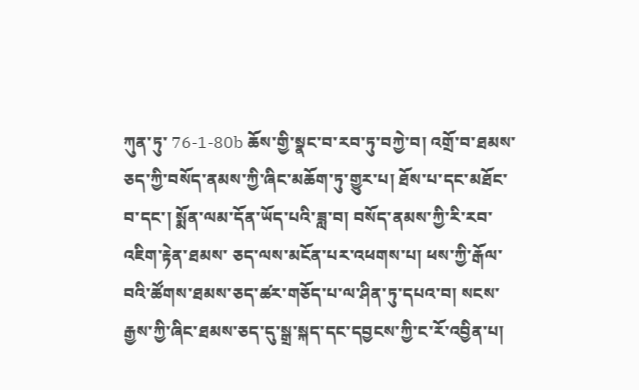ཀུན་ཏུ་ 76-1-80b ཆོས་གྱི་སྣང་བ་རབ་ཏུ་བཀྱེ་བ། འགྲོ་བ་ཐམས་ཅད་ཀྱི་བསོད་ནམས་ཀྱི་ཞིང་མཆོག་ཏུ་གྱུར་པ། ཐོས་པ་དང་མཐོང་བ་དང་། སྨོན་ལམ་དོན་ཡོད་པའི་ཟླ་བ། བསོད་ནམས་ཀྱི་རི་རབ་འཇིག་རྟེན་ཐམས་ ཅད་ལས་མངོན་པར་འཕགས་པ། ཕས་ཀྱི་རྒོལ་བའི་ཚོགས་ཐམས་ཅད་ཚར་གཅོད་པ་ལ་ཤིན་ཏུ་དཔའ་བ། སངས་རྒྱས་ཀྱི་ཞིང་ཐམས་ཅད་དུ་སྒྲ་སྐད་དང་དབྱངས་ཀྱི་ང་རོ་འབྱིན་པ།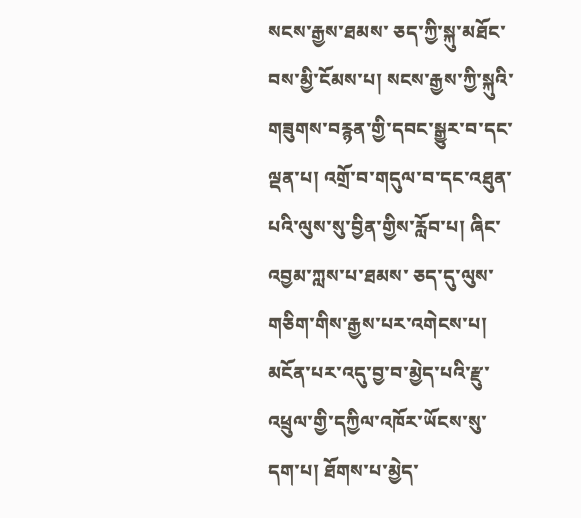སངས་རྒྱས་ཐམས་ ཅད་ཀྱི་སྐུ་མཐོང་བས་མྱི་ངོམས་པ། སངས་རྒྱས་ཀྱི་སྐུའི་གཟུགས་བརྙན་གྱི་དབང་སྒྱུར་བ་དང་ལྡན་པ། འགྲོ་བ་གདུལ་བ་དང་འཐུན་པའི་ལུས་སུ་བྱིན་གྱིས་རློབ་པ། ཞིང་འབྱམ་ཀླས་པ་ཐམས་ ཅད་དུ་ལུས་གཅིག་གིས་རྒྱས་པར་འགེངས་པ། མངོན་པར་འདུ་བྱ་བ་མྱེད་པའི་རྫུ་འཕྲུལ་གྱི་དཀྱིལ་འཁོར་ཡོངས་སུ་དག་པ། ཐོགས་པ་མྱེད་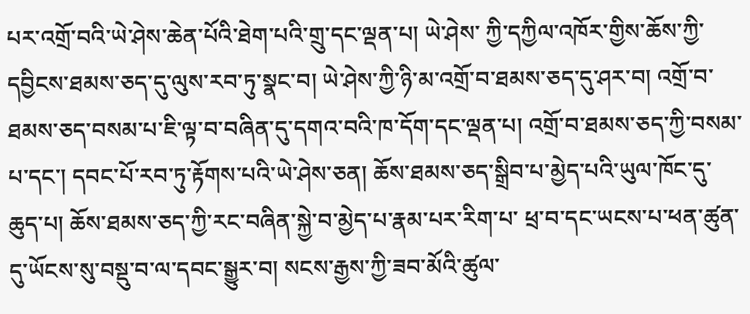པར་འགྲོ་བའི་ཡེ་ཤེས་ཆེན་པོའི་ཐེག་པའི་གྲུ་དང་ལྡན་པ། ཡེ་ཤེས་ ཀྱི་དཀྱིལ་འཁོར་གྱིས་ཆོས་ཀྱི་དབྱིངས་ཐམས་ཅད་དུ་ལུས་རབ་ཏུ་སྣང་བ། ཡེ་ཤེས་ཀྱི་ཉི་མ་འགྲོ་བ་ཐམས་ཅད་དུ་ཤར་བ། འགྲོ་བ་ཐམས་ཅད་བསམ་པ་ཇི་ལྟ་བ་བཞིན་དུ་དགའ་བའི་ཁ་དོག་དང་ལྡན་པ། འགྲོ་བ་ཐམས་ཅད་ཀྱི་བསམ་པ་དང་། དབང་པོ་རབ་ཏུ་རྟོགས་པའི་ཡེ་ཤེས་ཅན། ཆོས་ཐམས་ཅད་སྒྲིབ་པ་མྱེད་པའི་ཡུལ་ཁོང་དུ་ཆུད་པ། ཆོས་ཐམས་ཅད་ཀྱི་རང་བཞིན་སྐྱེ་བ་མྱེད་པ་རྣམ་པར་རིག་པ་ ཕྲ་བ་དང་ཡངས་པ་ཕན་ཚུན་དུ་ཡོངས་སུ་བསྡུ་བ་ལ་དབང་སྒྱུར་བ། སངས་རྒྱས་ཀྱི་ཟབ་མོའི་ཚུལ་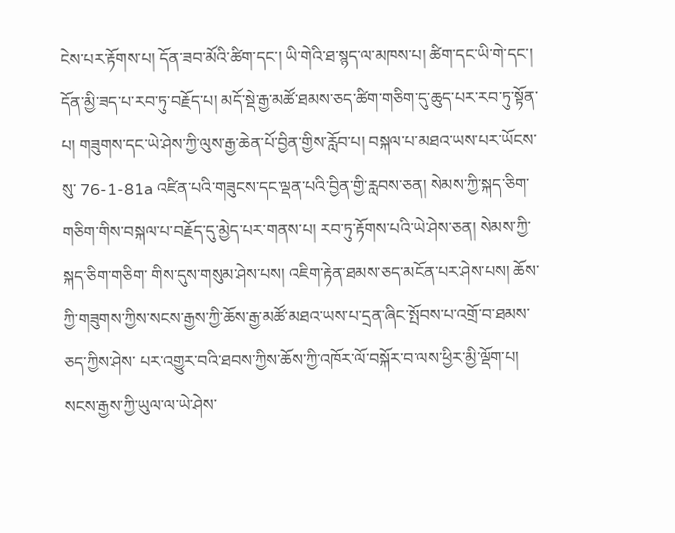ངེས་པར་རྟོགས་པ། དོན་ཟབ་མོའི་ཚིག་དང་། ཡི་གེའི་ཐ་སྙད་ལ་མཁས་པ། ཚིག་དང་ཡི་གེ་དང་། དོན་མྱི་ཟད་པ་རབ་ཏུ་བརྗོད་པ། མདོ་སྡེ་རྒྱ་མཚོ་ཐམས་ཅད་ཚིག་གཅིག་དུ་ཆུད་པར་རབ་ཏུ་སྟོན་པ། གཟུགས་དང་ཡེ་ཤེས་ཀྱི་ལུས་རྒྱ་ཆེན་པོ་བྱིན་གྱིས་རློབ་པ། བསྐལ་པ་མཐའ་ཡས་པར་ཡོངས་སུ་ 76-1-81a འཛིན་པའི་གཟུངས་དང་ལྡན་པའི་བྱིན་གྱི་རླབས་ཅན། སེམས་ཀྱི་སྐད་ཅིག་གཅིག་གིས་བསྐལ་པ་བརྗོད་དུ་མྱེད་པར་གནས་པ། རབ་ཏུ་རྟོགས་པའི་ཡེ་ཤེས་ཅན། སེམས་ཀྱི་སྐད་ཅིག་གཅིག་ གིས་དུས་གསུམ་ཤེས་པས། འཇིག་རྟེན་ཐམས་ཅད་མངོན་པར་ཤེས་པས། ཆོས་ཀྱི་གཟུགས་ཀྱིས་སངས་རྒྱས་ཀྱི་ཆོས་རྒྱ་མཚོ་མཐའ་ཡས་པ་དྲན་ཞིང་སྤོབས་པ་འགྲོ་བ་ཐམས་ཅད་ཀྱིས་ཤེས་ པར་འགྱུར་བའི་ཐབས་ཀྱིས་ཆོས་ཀྱི་འཁོར་ལོ་བསྐོར་བ་ལས་ཕྱིར་མྱི་ལྡོག་པ། སངས་རྒྱས་ཀྱི་ཡུལ་ལ་ཡེ་ཤེས་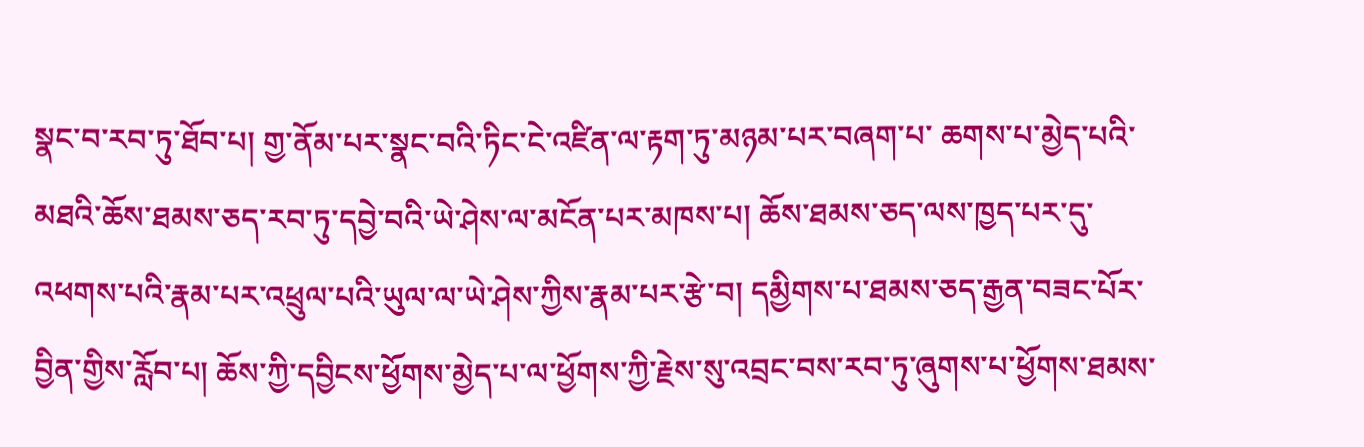སྣང་བ་རབ་ཏུ་ཐོབ་པ། གྱ་ནོམ་པར་སྣང་བའི་ཏིང་ངེ་འཛིན་ལ་རྟག་ཏུ་མཉམ་པར་བཞག་པ་ ཆགས་པ་མྱེད་པའི་མཐའི་ཆོས་ཐམས་ཅད་རབ་ཏུ་དབྱེ་བའི་ཡེ་ཤེས་ལ་མངོན་པར་མཁས་པ། ཆོས་ཐམས་ཅད་ལས་ཁྱད་པར་དུ་འཕགས་པའི་རྣམ་པར་འཕྲུལ་པའི་ཡུལ་ལ་ཡེ་ཤེས་ཀྱིས་རྣམ་པར་རྩེ་བ། དམྱིགས་པ་ཐམས་ཅད་རྒྱན་བཟང་པོར་བྱིན་གྱིས་རློབ་པ། ཆོས་ཀྱི་དབྱིངས་ཕྱོགས་མྱེད་པ་ལ་ཕྱོགས་ཀྱི་རྗེས་སུ་འབྲང་བས་རབ་ཏུ་ཞུགས་པ་ཕྱོགས་ཐམས་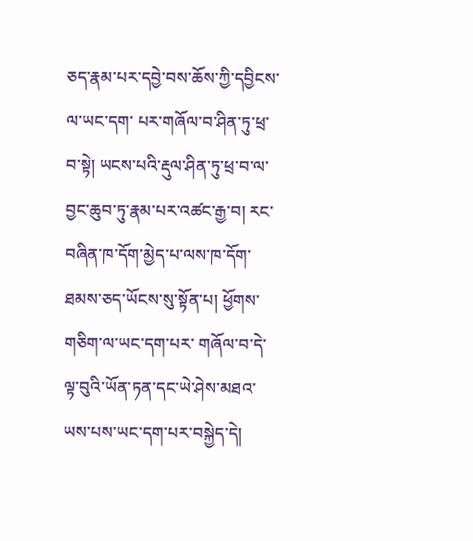ཅད་རྣམ་པར་དབྱེ་བས་ཆོས་ཀྱི་དབྱིངས་ལ་ཡང་དག་ པར་གཞོལ་བ་ཤིན་ཏུ་ཕྲ་བ་སྟེ། ཡངས་པའི་རྡུལ་ཤིན་ཏུ་ཕྲ་བ་ལ་བྱང་ཆུབ་ཏུ་རྣམ་པར་འཚང་རྒྱ་བ། རང་བཞིན་ཁ་དོག་མྱེད་པ་ལས་ཁ་དོག་ཐམས་ཅད་ཡོངས་སུ་སྟོན་པ། ཕྱོགས་གཅིག་ལ་ཡང་དག་པར་ གཞོལ་བ་དེ་ལྟ་བུའི་ཡོན་ཏན་དང་ཡེ་ཤེས་མཐའ་ཡས་པས་ཡང་དག་པར་བསྐྱེད་དེ།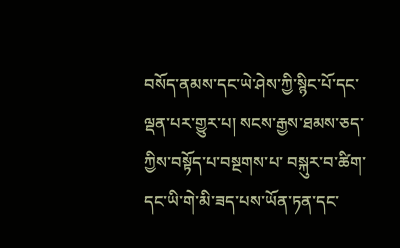བསོད་ནམས་དང་ཡེ་ཤེས་ཀྱི་སྙིང་པོ་དང་ལྡན་པར་གྱུར་པ། སངས་རྒྱས་ཐམས་ཅད་ཀྱིས་བསྟོད་པ་བསྔགས་པ་ བསྐུར་བ་ཚིག་དང་ཡི་གེ་མི་ཟད་པས་ཡོན་ཏན་དང་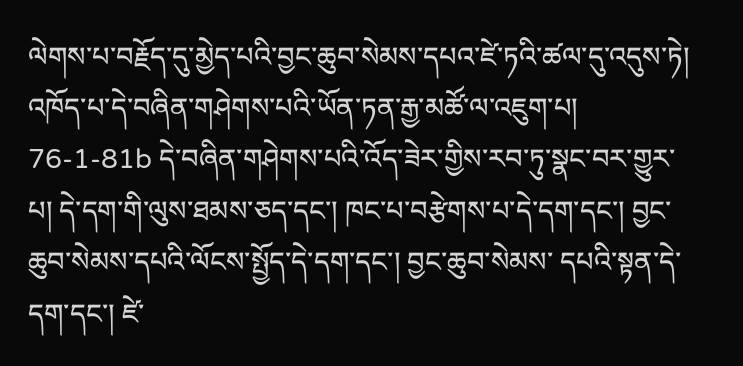ལེགས་པ་བརྗོད་དུ་མྱེད་པའི་བྱང་ཆུབ་སེམས་དཔའ་ཛེ་ཏའི་ཚལ་དུ་འདུས་ཏེ། འཁོད་པ་དེ་བཞིན་གཤེགས་པའི་ཡོན་ཏན་རྒྱ་མཚོ་ལ་འཇུག་པ། 76-1-81b དེ་བཞིན་གཤེགས་པའི་འོད་ཟེར་གྱིས་རབ་ཏུ་སྣང་བར་གྱུར་པ། དེ་དག་གི་ལུས་ཐམས་ཅད་དང་། ཁང་པ་བརྩེགས་པ་དེ་དག་དང་། བྱང་ཆུབ་སེམས་དཔའི་ལོངས་སྤྱོད་དེ་དག་དང་། བྱང་ཆུབ་སེམས་ དཔའི་སྟན་དེ་དག་དང་། ཛེ་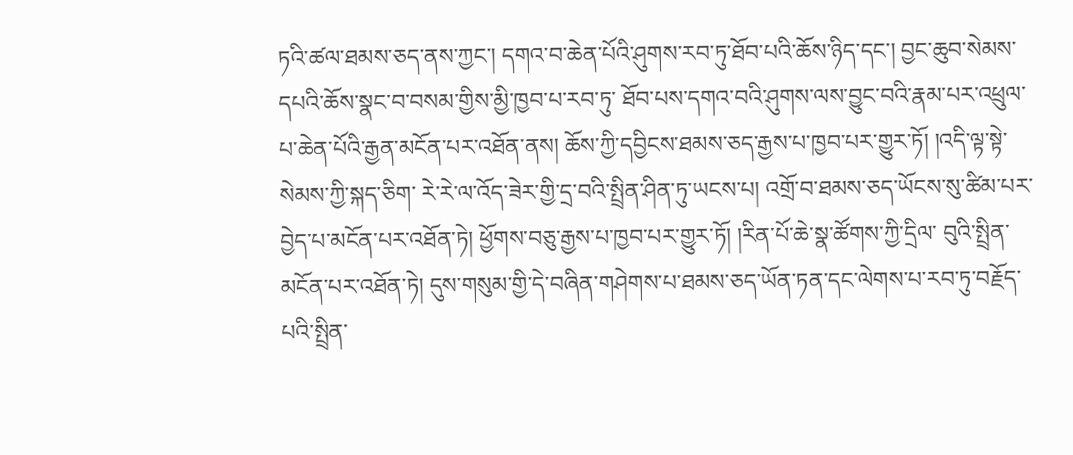ཏའི་ཚལ་ཐམས་ཅད་ནས་ཀྱང་། དགའ་བ་ཆེན་པོའི་ཤུགས་རབ་ཏུ་ཐོབ་པའི་ཆོས་ཉིད་དང་། བྱང་ཆུབ་སེམས་དཔའི་ཆོས་སྣང་བ་བསམ་གྱིས་མྱི་ཁྱབ་པ་རབ་ཏུ་ ཐོབ་པས་དགའ་བའི་ཤུགས་ལས་བྱུང་བའི་རྣམ་པར་འཕྲུལ་པ་ཆེན་པོའི་རྒྱན་མངོན་པར་འཐོན་ནས། ཆོས་ཀྱི་དབྱིངས་ཐམས་ཅད་རྒྱས་པ་ཁྱབ་པར་གྱུར་ཏོ། །འདི་ལྟ་སྟེ་སེམས་ཀྱི་སྐད་ཅིག་ རེ་རེ་ལ་འོད་ཟེར་གྱི་དྲ་བའི་སྤྲིན་ཤིན་ཏུ་ཡངས་པ། འགྲོ་བ་ཐམས་ཅད་ཡོངས་སུ་ཚིམ་པར་བྱེད་པ་མངོན་པར་འཐོན་ཏེ། ཕྱོགས་བཅུ་རྒྱས་པ་ཁྱབ་པར་གྱུར་ཏོ། །རིན་པོ་ཆེ་སྣ་ཚོགས་ཀྱི་དྲིལ་ བུའི་སྤྲིན་མངོན་པར་འཐོན་ཏེ། དུས་གསུམ་གྱི་དེ་བཞིན་གཤེགས་པ་ཐམས་ཅད་ཡོན་ཏན་དང་ལེགས་པ་རབ་ཏུ་བརྗོད་པའི་སྤྲིན་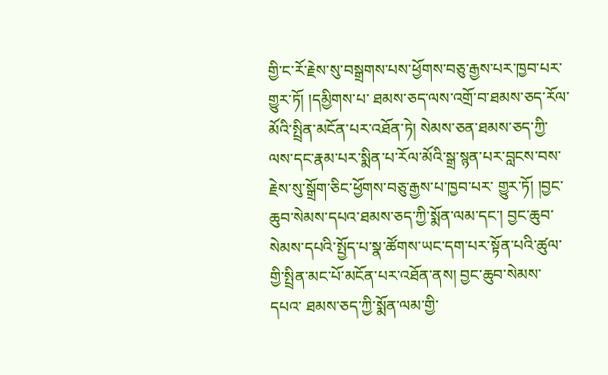གྱི་ང་རོ་རྗེས་སུ་བསྒྲགས་པས་ཕྱོགས་བཅུ་རྒྱས་པར་ཁྱབ་པར་གྱུར་ཏོ། །དམྱིགས་པ་ ཐམས་ཅད་ལས་འགྲོ་བ་ཐམས་ཅད་རོལ་མོའི་སྤྲིན་མངོན་པར་འཐོན་ཏེ། སེམས་ཅན་ཐམས་ཅད་ཀྱི་ལས་དང་རྣམ་པར་སྨིན་པ་རོལ་མོའི་སྒྲ་སྙན་པར་བླངས་བས་རྗེས་སུ་སྒྲོག་ཅིང་ཕྱོགས་བཅུ་རྒྱས་པ་ཁྱབ་པར་ གྱུར་ཏོ། །བྱང་ཆུབ་སེམས་དཔའ་ཐམས་ཅད་ཀྱི་སྨོན་ལམ་དང་། བྱང་ཆུབ་སེམས་དཔའི་སྤྱོད་པ་སྣ་ཚོགས་ཡང་དག་པར་སྟོན་པའི་ཚུལ་གྱི་སྤྲིན་མང་པོ་མངོན་པར་འཐོན་ནས། བྱང་ཆུབ་སེམས་དཔའ་ ཐམས་ཅད་ཀྱི་སྨོན་ལམ་གྱི་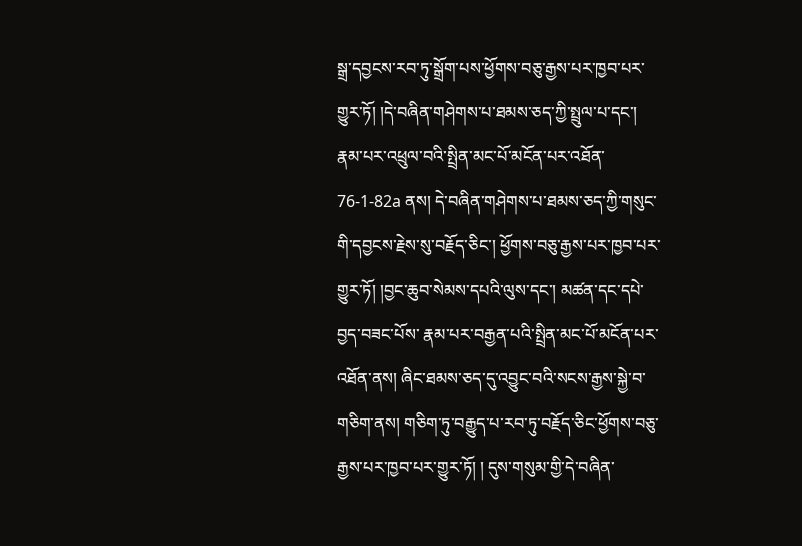སྒྲ་དབྱངས་རབ་ཏུ་སྒྲོག་པས་ཕྱོགས་བཅུ་རྒྱས་པར་ཁྱབ་པར་གྱུར་ཏོ། །དེ་བཞིན་གཤེགས་པ་ཐམས་ཅད་ཀྱི་སྤྲུལ་པ་དང་། རྣམ་པར་འཕྲུལ་བའི་སྤྲིན་མང་པོ་མངོན་པར་འཐོན་ 76-1-82a ནས། དེ་བཞིན་གཤེགས་པ་ཐམས་ཅད་ཀྱི་གསུང་གི་དབྱངས་རྗེས་སུ་བརྗོད་ཅིང་། ཕྱོགས་བཅུ་རྒྱས་པར་ཁྱབ་པར་གྱུར་ཏོ། །བྱང་ཆུབ་སེམས་དཔའི་ལུས་དང་། མཚན་དང་དཔེ་བྱད་བཟང་པོས་ རྣམ་པར་བརྒྱན་པའི་སྤྲིན་མང་པོ་མངོན་པར་འཐོན་ནས། ཞིང་ཐམས་ཅད་དུ་འབྱུང་བའི་སངས་རྒྱས་སྐྱེ་བ་གཅིག་ནས། གཅིག་ཏུ་བརྒྱུད་པ་རབ་ཏུ་བརྗོད་ཅིང་ཕྱོགས་བཅུ་རྒྱས་པར་ཁྱབ་པར་གྱུར་ཏོ། ། དུས་གསུམ་གྱི་དེ་བཞིན་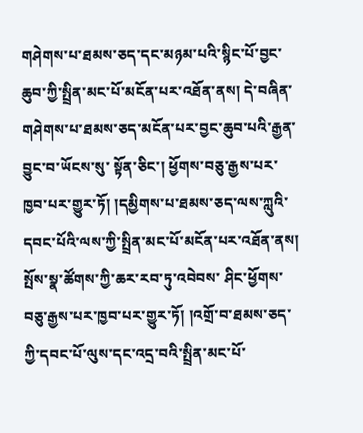གཤེགས་པ་ཐམས་ཅད་དང་མཉམ་པའི་སྙིང་པོ་བྱང་ཆུབ་ཀྱི་སྤྲིན་མང་པོ་མངོན་པར་འཐོན་ནས། དེ་བཞིན་གཤེགས་པ་ཐམས་ཅད་མངོན་པར་བྱང་ཆུབ་པའི་རྒྱན་བྱུང་བ་ཡོངས་སུ་ སྟོན་ཅིང་། ཕྱོགས་བཅུ་རྒྱས་པར་ཁྱབ་པར་གྱུར་ཏོ། །དམྱིགས་པ་ཐམས་ཅད་ལས་ཀླུའི་དབང་པོའི་ལས་ཀྱི་སྤྲིན་མང་པོ་མངོན་པར་འཐོན་ནས། སྤོས་སྣ་ཚོགས་ཀྱི་ཆར་རབ་ཏུ་འབེབས་ ཤིང་ཕྱོགས་བཅུ་རྒྱས་པར་ཁྱབ་པར་གྱུར་ཏོ། །འགྲོ་བ་ཐམས་ཅད་ཀྱི་དབང་པོ་ལུས་དང་འདྲ་བའི་སྤྲིན་མང་པོ་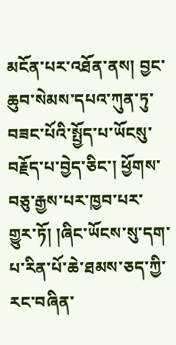མངོན་པར་འཐོན་ནས། བྱང་ཆུབ་སེམས་དཔའ་ཀུན་ཏུ་བཟང་པོའི་སྤྱོད་པ་ཡོངསུ་བརྗོད་པ་བྱེད་ཅིང་། ཕྱོགས་བཅུ་རྒྱས་པར་ཁྱབ་པར་གྱུར་ཏོ། །ཞིང་ཡོངས་སུ་དག་པ་རིན་པོ་ཆེ་ཐམས་ཅད་ཀྱི་རང་བཞིན་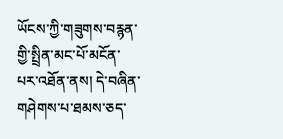ཡོངས་ཀྱི་གཟུགས་བརྙན་གྱི་སྤྲིན་མང་པོ་མངོན་པར་འཐོན་ནས། དེ་བཞིན་གཤེགས་པ་ཐམས་ཅད་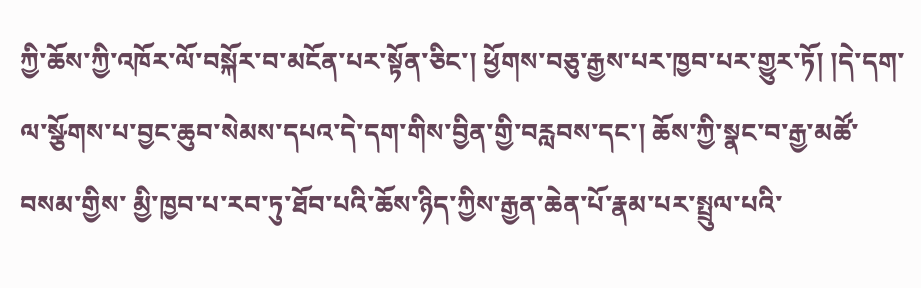ཀྱི་ཆོས་ཀྱི་འཁོར་ལོ་བསྐོར་བ་མངོན་པར་སྟོན་ཅིང་། ཕྱོགས་བཅུ་རྒྱས་པར་ཁྱབ་པར་གྱུར་ཏོ། །དེ་དག་ལ་སྩོགས་པ་བྱང་ཆུབ་སེམས་དཔའ་དེ་དག་གིས་བྱིན་གྱི་བརླབས་དང་། ཆོས་ཀྱི་སྣང་བ་རྒྱ་མཚོ་བསམ་གྱིས་ མྱི་ཁྱབ་པ་རབ་ཏུ་ཐོབ་པའི་ཆོས་ཉིད་ཀྱིས་རྒྱན་ཆེན་པོ་རྣམ་པར་སྤྲུལ་པའི་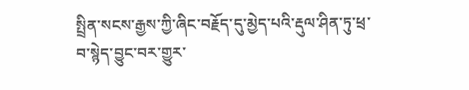སྤྲིན་སངས་རྒྱས་ཀྱི་ཞིང་བརྗོད་དུ་མྱེད་པའི་རྡུལ་ཤིན་ཏུ་ཕྲ་བ་སྙེད་བྱུང་བར་གྱུར་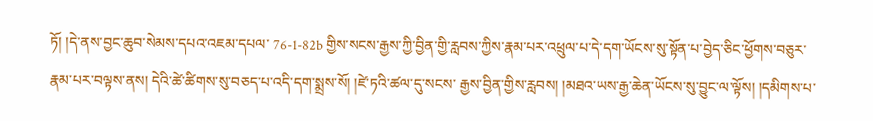ཏོ། །དེ་ནས་བྱང་ཆུབ་སེམས་དཔའ་འཇམ་དཔལ་ 76-1-82b གྱིས་སངས་རྒྱས་ཀྱི་བྱིན་གྱི་རླབས་ཀྱིས་རྣམ་པར་འཕྲུལ་པ་དེ་དག་ཡོངས་སུ་སྟོན་པ་བྱེད་ཅིང་ཕྱོགས་བཅུར་རྣམ་པར་བལྟས་ནས། དེའི་ཚེ་ཚིགས་སུ་བཅད་པ་འདི་དག་སྨྲས་སོ། །ཛེ་ཏའི་ཚལ་དུ་སངས་ རྒྱས་བྱིན་གྱིས་རླབས། །མཐའ་ཡས་རྒྱ་ཆེན་ཡོངས་སུ་བྱུང་ལ་ལྟོས། །དམིགས་པ་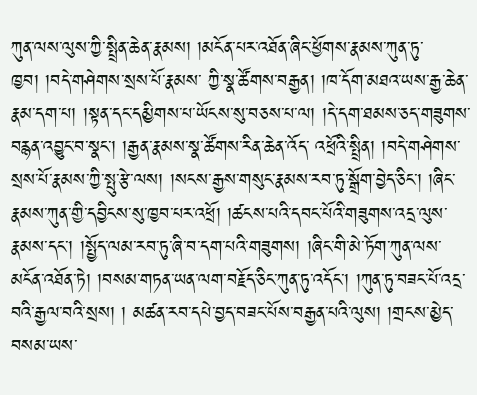ཀུན་ལས་ལུས་ཀྱི་སྤྲིན་ཆེན་རྣམས། །མངོན་པར་འཐོན་ཞིང་ཕྱོགས་རྣམས་ཀུན་ཏུ་ཁྱབ། །བདེ་གཤེགས་སྲས་པོ་རྣམས་ ཀྱི་སྣ་ཚོགས་བརྒྱན། །ཁ་དོག་མཐའ་ཡས་རྒྱ་ཆེན་རྣམ་དག་པ། །སྟན་དང་དམྱིགས་པ་ཡོངས་སུ་བཅས་པ་ལ། །དེ་དག་ཐམས་ཅད་གཟུགས་བརྙན་འབྱུང་བ་སྣང་། །རྒྱན་རྣམས་སྣ་ཚོགས་རིན་ཆེན་འོད་ འཕྲོའི་སྤྲིན། །བདེ་གཤེགས་སྲས་པོ་རྣམས་ཀྱི་སྤུ་རྩེ་ལས། །སངས་རྒྱས་གསུང་རྣམས་རབ་ཏུ་སྒྲོག་བྱེད་ཅིང་། །ཞིང་རྣམས་ཀུན་གྱི་དབྱིངས་སུ་ཁྱབ་པར་འཕྲོ། །ཚངས་པའི་དབང་པོའི་གཟུགས་འདྲ་ལུས་ རྣམས་དང་། །སྤྱོད་ལམ་རབ་ཏུ་ཞི་བ་དག་པའི་གཟུགས། །ཞིང་གི་མེ་ཏོག་ཀུན་ལས་མངོན་འཐོན་ཏེ། །བསམ་གཏན་ཡན་ལག་བརྗོད་ཅིང་ཀུན་ཏུ་འདོང་། །ཀུན་ཏུ་བཟང་པོ་འདྲ་བའི་རྒྱལ་བའི་སྲས། ། མཚན་རབ་དཔེ་བྱད་བཟང་པོས་བརྒྱན་པའི་ལུས། །གྲངས་མྱེད་བསམ་ཡས་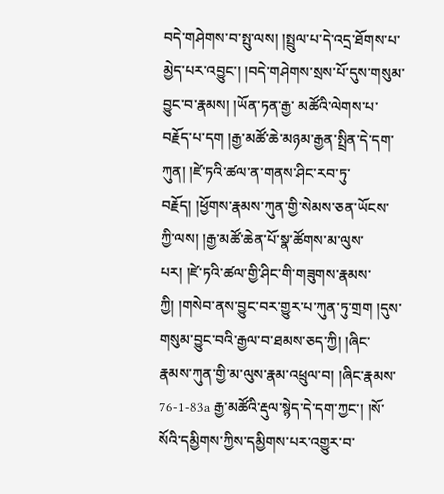བདེ་གཤེགས་བ་སྤུ་ལས། །སྤྲུལ་པ་དེ་འདྲ་ཐོགས་པ་མྱེད་པར་འབྱུང་། །བདེ་གཤེགས་སྲས་པོ་དུས་གསུམ་བྱུང་བ་རྣམས། །ཡོན་ཏན་རྒྱ་ མཚོའི་ལེགས་པ་བརྗོད་པ་དག །རྒྱ་མཚོ་ཆེ་མཉམ་རྒྱན་སྤྲིན་དེ་དག་ཀུན། །ཛེ་ཏའི་ཚལ་ན་གནས་ཤིང་རབ་ཏུ་བརྗོད། །ཕྱོགས་རྣམས་ཀུན་གྱི་སེམས་ཅན་ཡོངས་ཀྱི་ལས། །རྒྱ་མཚོ་ཆེན་པོ་སྣ་ཚོགས་མ་ལུས་ པར། །ཛེ་ཏའི་ཚལ་གྱི་ཤིང་གི་གཟུགས་རྣམས་ཀྱི། །གསེབ་ནས་བྱུང་བར་གྱུར་པ་ཀུན་ཏུ་གྲག །དུས་གསུམ་བྱུང་བའི་རྒྱལ་བ་ཐམས་ཅད་ཀྱི། །ཞིང་རྣམས་ཀུན་གྱི་མ་ལུས་རྣམ་འཕྲུལ་བ། །ཞིང་རྣམས་ 76-1-83a རྒྱ་མཚོའི་རྡུལ་སྙེད་དེ་དག་ཀྱང་། །སོ་སོའི་དམྱིགས་ཀྱིས་དམྱིགས་པར་འགྱུར་བ་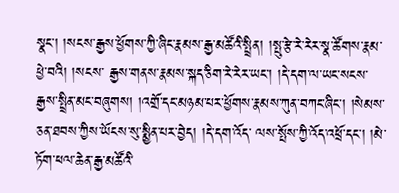སྣང་། །སངས་རྒྱས་ཕྱོགས་ཀྱི་ཞིང་རྣམས་རྒྱ་མཚོའི་སྤྲིན། །སྤུ་རྩེ་རེ་རེར་སྣ་ཚོགས་རྣམ་ཕྱེ་བའི། །སངས་ རྒྱས་གནས་རྣམས་སྐད་ཅིག་རེ་རེར་ཡང་། །དེ་དག་ལ་ཡང་སངས་རྒྱས་སྤྲིན་མང་བཞུགས། །འགྲོ་དང་མཉམ་པར་ཕྱོགས་རྣམས་ཀུན་བཀང་ཞིང་། །སེམས་ཅན་ཐབས་ཀྱིས་ཡོངས་སུ་སྨྱིན་པར་བྱེད། །དེ་དག་འོད་ ལས་སྤོས་ཀྱི་འོད་འཕྲོ་དང་། །མེ་ཏོག་ཕལ་ཆེན་རྒྱ་མཚོའི་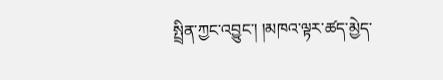སྤྲིན་ཀྱང་འབྱུང་། །མཁའ་ལྟར་ཚད་མྱེད་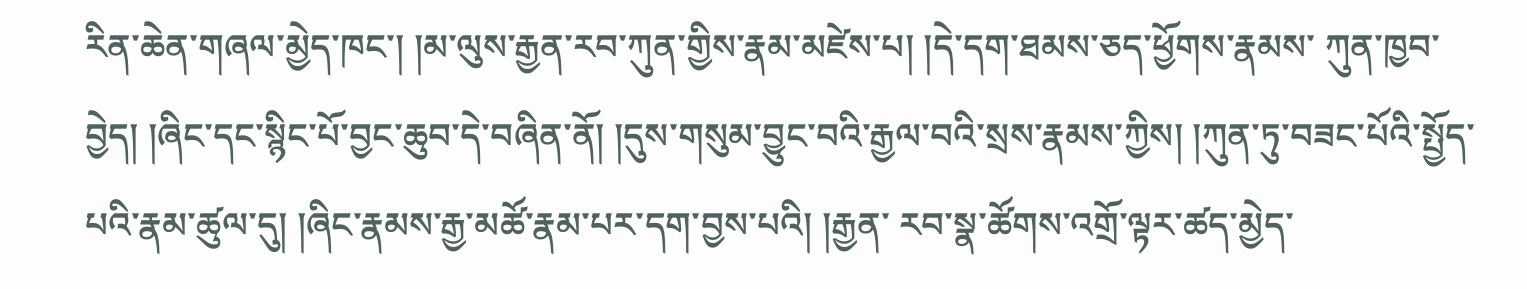རིན་ཆེན་གཞལ་མྱེད་ཁང་། །མ་ལུས་རྒྱན་རབ་ཀུན་གྱིས་རྣམ་མཛེས་པ། །དེ་དག་ཐམས་ཅད་ཕྱོགས་རྣམས་ ཀུན་ཁྱབ་བྱེད། །ཞིང་དང་སྙིང་པོ་བྱང་ཆུབ་དེ་བཞིན་ནོ། །དུས་གསུམ་བྱུང་བའི་རྒྱལ་བའི་སྲས་རྣམས་ཀྱིས། །ཀུན་ཏུ་བཟང་པོའི་སྤྱོད་པའི་རྣམ་ཚུལ་དུ། །ཞིང་རྣམས་རྒྱ་མཚོ་རྣམ་པར་དག་བྱས་པའི། །རྒྱན་ རབ་སྣ་ཚོགས་འགྲོ་ལྟར་ཚད་མྱེད་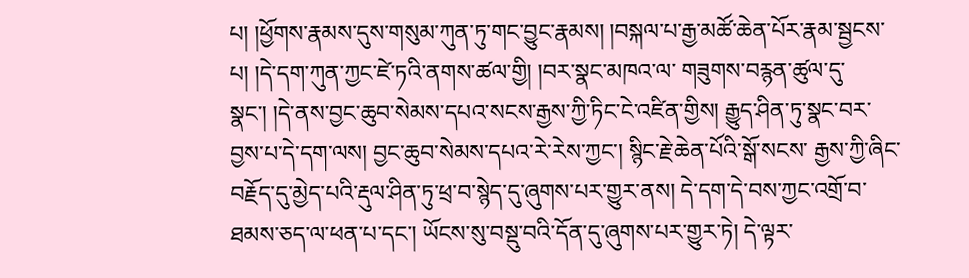པ། །ཕྱོགས་རྣམས་དུས་གསུམ་ཀུན་ཏུ་གང་བྱུང་རྣམས། །བསྐལ་པ་རྒྱ་མཚོ་ཆེན་པོར་རྣམ་སྦྱངས་པ། །དེ་དག་ཀུན་ཀྱང་ཛེ་ཏའི་ནགས་ཚལ་གྱི། །བར་སྣང་མཁའ་ལ་ གཟུགས་བརྙན་ཚུལ་དུ་སྣང་། །དེ་ནས་བྱང་ཆུབ་སེམས་དཔའ་སངས་རྒྱས་ཀྱི་ཏིང་ངེ་འཛིན་གྱིས། རྒྱུད་ཤིན་ཏུ་སྣང་བར་བྱས་པ་དེ་དག་ལས། བྱང་ཆུབ་སེམས་དཔའ་རེ་རེས་ཀྱང་། སྙིང་རྗེ་ཆེན་པོའི་སྒོ་སངས་ རྒྱས་ཀྱི་ཞིང་བརྗོད་དུ་མྱེད་པའི་རྡུལ་ཤིན་ཏུ་ཕྲ་བ་སྙེད་དུ་ཞུགས་པར་གྱུར་ནས། དེ་དག་དེ་བས་ཀྱང་འགྲོ་བ་ཐམས་ཅད་ལ་ཕན་པ་དང་། ཡོངས་སུ་བསྡུ་བའི་དོན་དུ་ཞུགས་པར་གྱུར་ཏེ། དེ་ལྟར་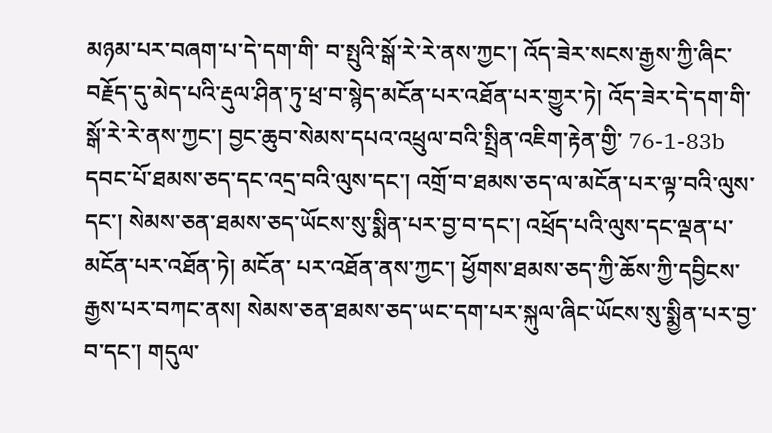མཉམ་པར་བཞག་པ་དེ་དག་གི་ བ་སྤུའི་སྒོ་རེ་རེ་ནས་ཀྱང་། འོད་ཟེར་སངས་རྒྱས་ཀྱི་ཞིང་བརྗོད་དུ་མེད་པའི་རྡུལ་ཤིན་ཏུ་ཕྲ་བ་སྙེད་མངོན་པར་འཐོན་པར་གྱུར་ཏེ། འོད་ཟེར་དེ་དག་གི་སྒོ་རེ་རེ་ནས་ཀྱང་། བྱང་ཆུབ་སེམས་དཔའ་འཕྲུལ་བའི་སྤྲིན་འཇིག་རྟེན་གྱི་ 76-1-83b དབང་པོ་ཐམས་ཅད་དང་འདྲ་བའི་ལུས་དང་། འགྲོ་བ་ཐམས་ཅད་ལ་མངོན་པར་ལྟ་བའི་ལུས་དང་། སེམས་ཅན་ཐམས་ཅད་ཡོངས་སུ་སྨིན་པར་བྱ་བ་དང་། འཕྲོད་པའི་ལུས་དང་ལྡན་པ་མངོན་པར་འཐོན་ཏེ། མངོན་ པར་འཐོན་ནས་ཀྱང་། ཕྱོགས་ཐམས་ཅད་ཀྱི་ཆོས་ཀྱི་དབྱིངས་རྒྱས་པར་བཀང་ནས། སེམས་ཅན་ཐམས་ཅད་ཡང་དག་པར་སྐུལ་ཞིང་ཡོངས་སུ་སྨྱིན་པར་བྱ་བ་དང་། གདུལ་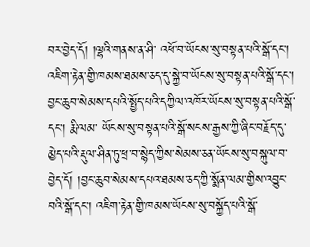བར་བྱེད་དོ། །ལྷའི་གནས་ན་ཤི་ འཕོ་བ་ཡོངས་སུ་བསྟན་པའི་སྒོ་དང་། འཇིག་རྟེན་གྱི་ཁམས་ཐམས་ཅད་དུ་སྐྱེ་བ་ཡོངས་སུ་བསྟན་པའི་སྒོ་དང་། བྱང་ཆུབ་སེམས་དཔའི་སྤྱོད་པའི་དཀྱིལ་འཁོར་ཡོངས་སུ་བསྟན་པའི་སྒོ་དང་། རྨི་ལམ་ ཡོངས་སུ་བསྟན་པའི་སྒོ་སངས་རྒྱས་ཀྱི་ཞིང་བརྗོད་དུ་མྱེད་པའི་རྡུལ་ཤིན་ཏུ་ཕྲ་བ་སྙེད་ཀྱིས་སེམས་ཅན་ཡོངས་སུ་བསྐུལ་བ་བྱེད་དོ། །བྱང་ཆུབ་སེམས་དཔའ་ཐམས་ཅད་ཀྱི་སྨོན་ལམ་གྱིས་འབྱུང་ བའི་སྒོ་དང་། འཇིག་རྟེན་གྱི་ཁམས་ཡོངས་སུ་བསྐྱོད་པའི་སྒོ་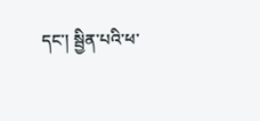དང་། སྦྱིན་པའི་ཕ་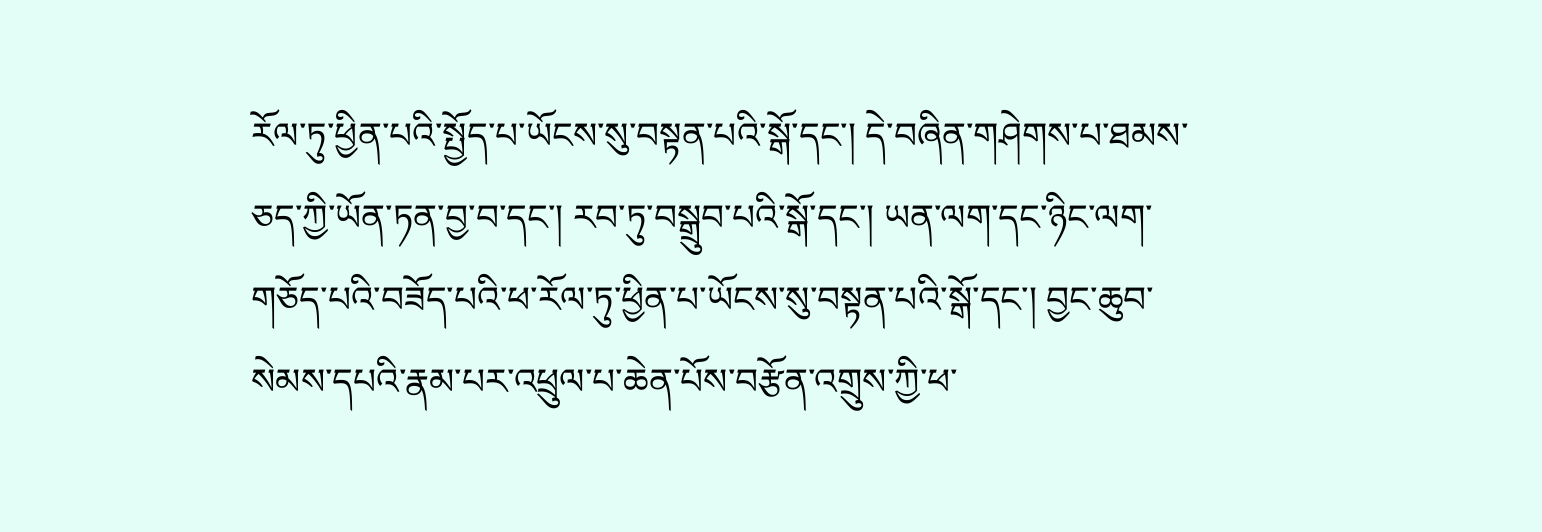རོལ་ཏུ་ཕྱིན་པའི་སྤྱོད་པ་ཡོངས་སུ་བསྟན་པའི་སྒོ་དང་། དེ་བཞིན་གཤེགས་པ་ཐམས་ཅད་ཀྱི་ཡོན་ཏན་བྱ་བ་དང་། རབ་ཏུ་བསྒྲུབ་པའི་སྒོ་དང་། ཡན་ལག་དང་ཉིང་ལག་གཅོད་པའི་བཟོད་པའི་ཕ་རོལ་ཏུ་ཕྱིན་པ་ཡོངས་སུ་བསྟན་པའི་སྒོ་དང་། བྱང་ཆུབ་སེམས་དཔའི་རྣམ་པར་འཕྲུལ་པ་ཆེན་པོས་བརྩོན་འགྲུས་ཀྱི་ཕ་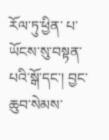རོལ་ཏུ་ཕྱིན་ པ་ཡོངས་སུ་བསྟན་པའི་སྒོ་དང་། བྱང་ཆུབ་སེམས་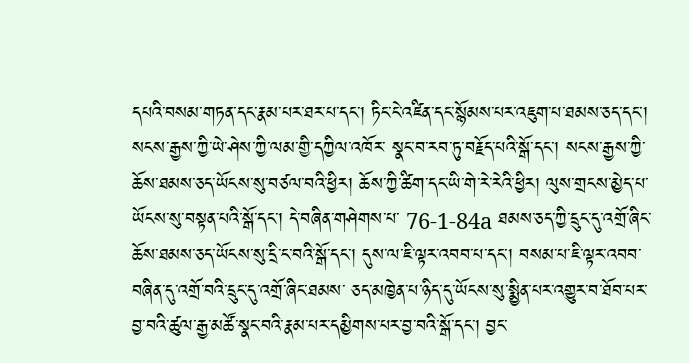དཔའི་བསམ་གཏན་དང་རྣམ་པར་ཐར་པ་དང་། ཏིང་ངེ་འཛིན་དང་སྙོམས་པར་འཇུག་པ་ཐམས་ཅད་དང་། སངས་རྒྱས་ཀྱི་ཡེ་ཤེས་ཀྱི་ལམ་གྱི་དཀྱིལ་འཁོར་ སྣང་བ་རབ་ཏུ་བརྗོད་པའི་སྒོ་དང་། སངས་རྒྱས་ཀྱི་ཆོས་ཐམས་ཅད་ཡོངས་སུ་བཙལ་བའི་ཕྱིར། ཆོས་ཀྱི་ཚིག་དང་ཡི་གེ་རེ་རེའི་ཕྱིར། ལུས་གྲངས་མྱེད་པ་ཡོངས་སུ་བསྟན་པའི་སྒོ་དང་། དེ་བཞིན་གཤེགས་པ་ 76-1-84a ཐམས་ཅད་ཀྱི་དྲུང་དུ་འགྲོ་ཞིང་ཆོས་ཐམས་ཅད་ཡོངས་སུ་དྲི་ང་བའི་སྒོ་དང་། དུས་ལ་ཇི་ལྟར་འབབ་པ་དང་། བསམ་པ་ཇི་ལྟར་འབབ་བཞིན་དུ་འགྲོ་བའི་དྲུང་དུ་འགྲོ་ཞིང་ཐམས་ ཅད་མཁྱེན་པ་ཉིད་དུ་ཡོངས་སུ་སྨྱིན་པར་འགྱུར་བ་ཐོབ་པར་བྱ་བའི་ཚུལ་རྒྱ་མཚོ་སྣང་བའི་རྣམ་པར་དམྱིགས་པར་བྱ་བའི་སྒོ་དང་། བྱང་